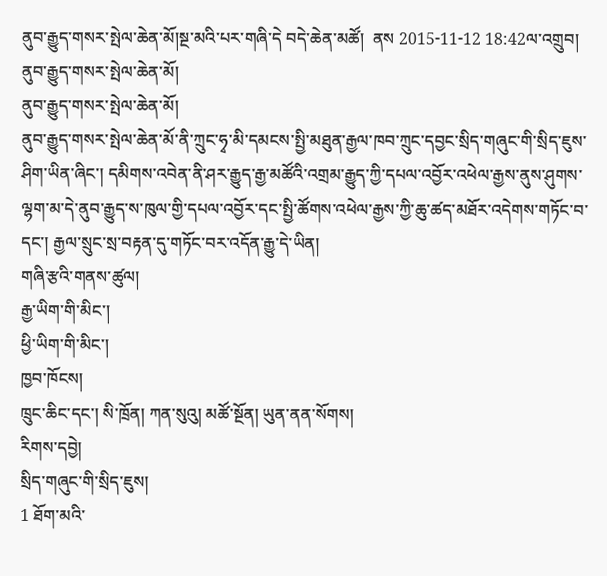ནུབ་རྒྱུད་གསར་སྤེལ་ཆེན་མོ།སྔ་མའི་པར་གཞི་དེ བདེ་ཆེན་མཚོ།  ནས 2015-11-12 18:42ལ་འགྲུབ།
ནུབ་རྒྱུད་གསར་སྤེལ་ཆེན་མོ།
ནུབ་རྒྱུད་གསར་སྤེལ་ཆེན་མོ།
ནུབ་རྒྱུད་གསར་སྤེལ་ཆེན་མོ་ནི་ཀྲུང་ཧྭ་མི་དམངས་སྤྱི་མཐུན་རྒྱལ་ཁབ་ཀྲུང་དབྱང་སྲིད་གཞུང་གི་སྲིད་ཇུས་ཤིག་ཡིན་ཞིང་། དམིགས་འབེན་ནི་ཤར་རྒྱུད་རྒྱ་མཚོའི་འགྲམ་རྒྱུད་ཀྱི་དཔལ་འབྱོར་འཕེལ་རྒྱས་ནུས་ཤུགས་ལྷག་མ་དེ་ནུབ་རྒྱུད་ས་ཁུལ་གྱི་དཔལ་འབྱོར་དང་སྤྱི་ཚོགས་འཕེལ་རྒྱས་ཀྱི་ཆུ་ཚད་མཐོར་འདེགས་གཏོང་བ་དང་། རྒྱལ་སྲུང་སྲ་བརྟན་དུ་གཏོང་བར་འདོན་རྒྱུ་དེ་ཡིན།
གཞི་རྩའི་གནས་ཚུལ།
རྒྱ་ཡིག་གི་མིང་།
ཕྱི་ཡིག་གི་མིང་།
ཁྱབ་ཁོངས།
ཁྲུང་ཆིང་དང་། སི་ཁྲོན། ཀན་སུའུ། མཚོ་སྔོན། ཡུན་ནན་སོགས།
རིགས་དབྱེ།
སྲིད་གཞུང་གི་སྲིད་ཇུས།
1 ཐོག་མའི་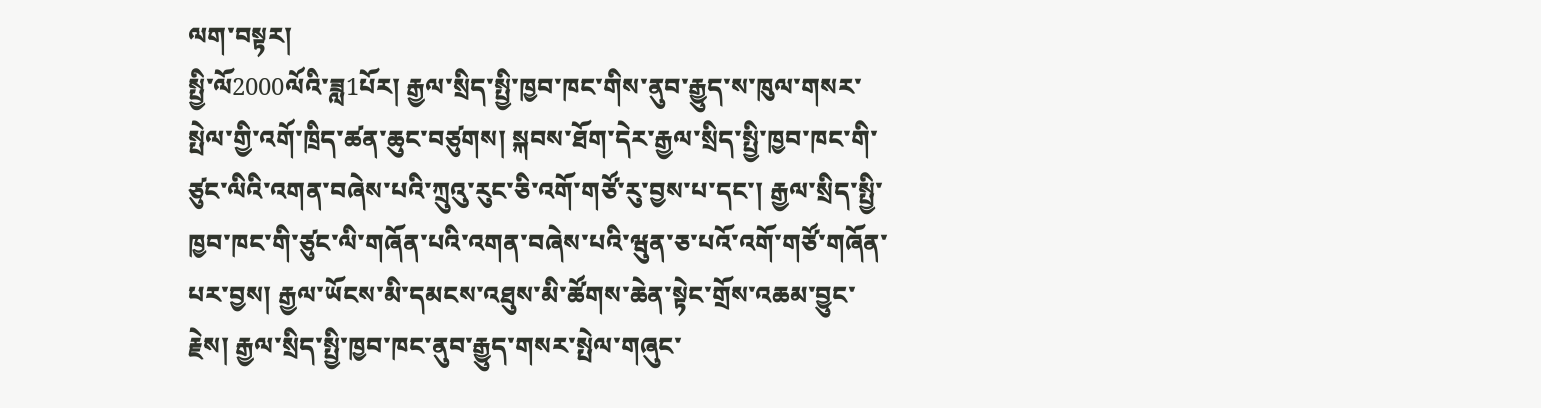ལག་བསྟར།
སྤྱི་ལོ2000ལོའི་ཟླ1པོར། རྒྱལ་སྲིད་སྤྱི་ཁྱབ་ཁང་གིས་ནུབ་རྒྱུད་ས་ཁུལ་གསར་སྤེལ་གྱི་འགོ་ཁྲིད་ཚན་ཆུང་བཙུགས། སྐབས་ཐོག་དེར་རྒྱལ་སྲིད་སྤྱི་ཁྱབ་ཁང་གི་ཙུང་ལིའི་འགན་བཞེས་པའི་ཀྲུའུ་རུང་ཅི་འགོ་གཙོ་རུ་བྱས་པ་དང་། རྒྱལ་སྲིད་སྤྱི་ཁྱབ་ཁང་གི་ཙུང་ལི་གཞོན་པའི་འགན་བཞེས་པའི་ཝུན་ཅ་པའོ་འགོ་གཙོ་གཞོན་པར་བྱས། རྒྱལ་ཡོངས་མི་དམངས་འཐུས་མི་ཚོགས་ཆེན་སྟེང་གྲོས་འཆམ་བྱུང་རྗེས། རྒྱལ་སྲིད་སྤྱི་ཁྱབ་ཁང་ནུབ་རྒྱུད་གསར་སྤེལ་གཞུང་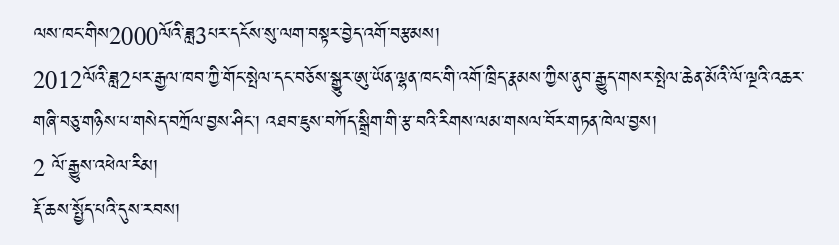ལས་ཁང་གིས2000ལོའི་ཟླ3པར་དངོས་སུ་ལག་བསྟར་བྱེད་འགོ་བརྩམས།
2012ལོའི་ཟླ2པར་རྒྱལ་ཁབ་ཀྱི་གོང་སྤེལ་དང་བཅོས་སྒྱུར་ཨུ་ཡོན་ལྷན་ཁང་གི་འགོ་ཁྲིད་རྣམས་ཀྱིས་ནུབ་རྒྱུད་གསར་སྤེལ་ཆེན་མོའི་ལོ་ལྔའི་འཆར་གཞི་བཅུ་གཉིས་པ་གསེད་བཀྲོལ་བྱས་ཤིང་། འཐབ་ཇུས་བཀོད་སྒྲིག་གི་རྩ་བའི་རིགས་ལམ་གསལ་བོར་གཏན་ཁེལ་བྱས།
2 ལོ་རྒྱུས་འཕེལ་རིམ།
རྡོ་ཆས་སྤྱོད་པའི་དུས་རབས།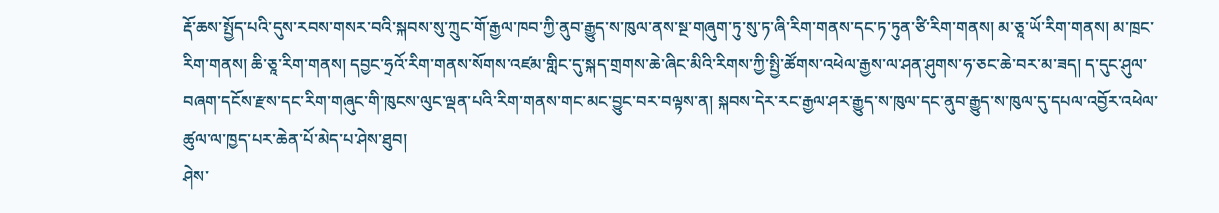རྡོ་ཆས་སྤྱོད་པའི་དུས་རབས་གསར་བའི་སྐབས་སུ་ཀྲུང་གོ་རྒྱལ་ཁབ་ཀྱི་ནུབ་རྒྱུད་ས་ཁུལ་ནས་སྔ་གཞུག་ཏུ་སུ་ཏ་ཞི་རིག་གནས་དང་ཏ་ཏུན་ཙི་རིག་གནས། མ་ཅཱ་ཡོ་རིག་གནས། མ་ཁྲང་རིག་གནས། ཆི་ཅཱ་རིག་གནས། དབྱང་ཧྲའོ་རིག་གནས་སོགས་འཛམ་གླིང་དུ་སྐད་གྲགས་ཆེ་ཞིང་མིའི་རིགས་ཀྱི་སྤྱི་ཚོགས་འཕེལ་རྒྱས་ལ་ཤན་ཤུགས་ཧ་ཅང་ཆེ་བར་མ་ཟད། ད་དུང་ཤུལ་བཞག་དངོས་རྫས་དང་རིག་གཞུང་གི་ཁུངས་ལུང་ལྡན་པའི་རིག་གནས་གང་མང་བྱུང་བར་བལྟས་ན། སྐབས་དེར་རང་རྒྱལ་ཤར་རྒྱུད་ས་ཁུལ་དང་ནུབ་རྒྱུད་ས་ཁུལ་དུ་དཔལ་འབྱོར་འཕེལ་ཚུལ་ལ་ཁྱད་པར་ཆེན་པོ་མེད་པ་ཤེས་ཐུབ།
ཤེས་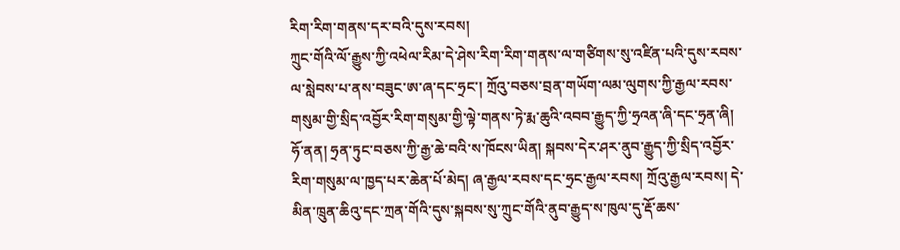རིག་རིག་གནས་དར་བའི་དུས་རབས།
ཀྲུང་གོའི་ལོ་རྒྱུས་ཀྱི་འཕེལ་རིམ་དེ་ཤེས་རིག་རིག་གནས་ལ་གཙིགས་སུ་འཛིན་པའི་དུས་རབས་ལ་སླེབས་པ་ནས་བཟུང་ཨ་ཞ་དང་ཧྲང་། ཀྲོའུ་བཅས་བྲན་གཡོག་ལམ་ལུགས་ཀྱི་རྒྱལ་རབས་གསུམ་གྱི་སྲིད་འབྱོར་རིག་གསུམ་གྱི་ལྟེ་གནས་ཏེ་རྨ་ཆུའི་འབབ་རྒྱུད་ཀྱི་ཧྲའན་ཞི་དང་ཧྲན་ཞི། ཧོ་ནན། ཧྲན་ཏུང་བཅས་ཀྱི་རྒྱ་ཆེ་བའི་ས་ཁོངས་ཡིན། སྐབས་དེར་ཤར་ནུབ་རྒྱུད་ཀྱི་སྲིད་འབྱོར་རིག་གསུམ་ལ་ཁྱད་པར་ཆེན་པོ་མེད། ཞ་རྒྱལ་རབས་དང་ཧྲང་རྒྱལ་རབས། ཀྲོའུ་རྒྱལ་རབས། དེ་མིན་ཁྲུན་ཆིའུ་དང་ཀྲན་གོའི་དུས་སྐབས་སུ་ཀྲུང་གོའི་ནུབ་རྒྱུད་ས་ཁུལ་དུ་རྡོ་ཆས་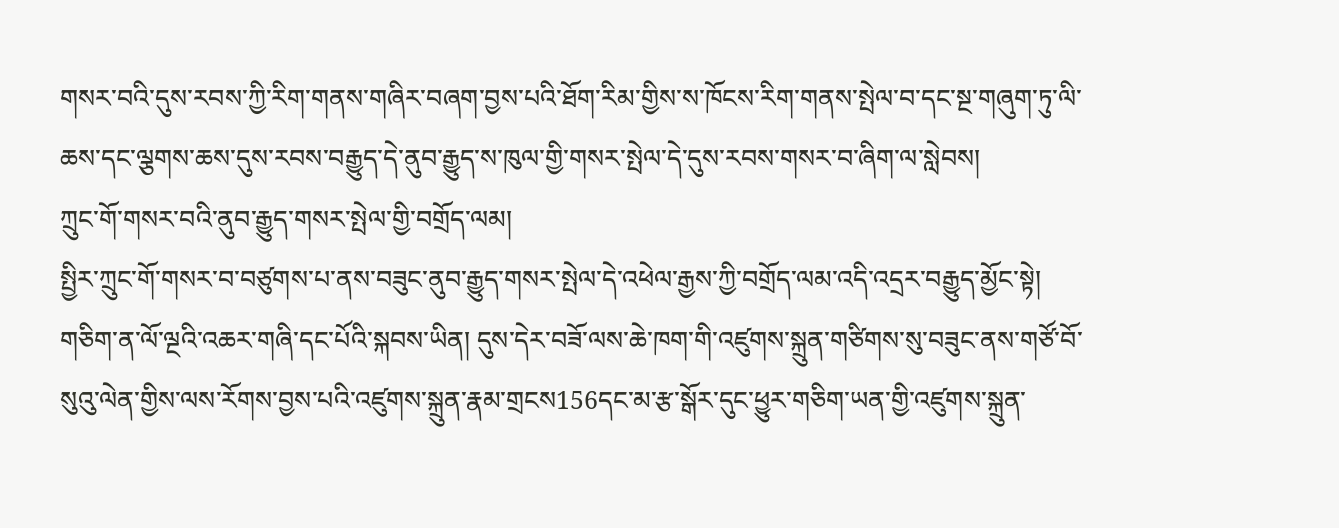གསར་བའི་དུས་རབས་ཀྱི་རིག་གནས་གཞིར་བཞག་བྱས་པའི་ཐོག་རིམ་གྱིས་ས་ཁོངས་རིག་གནས་སྤེལ་བ་དང་སྔ་གཞུག་ཏུ་ལི་ཆས་དང་ལྕགས་ཆས་དུས་རབས་བརྒྱུད་དེ་ནུབ་རྒྱུད་ས་ཁུལ་གྱི་གསར་སྤེལ་དེ་དུས་རབས་གསར་བ་ཞིག་ལ་སླེབས།
ཀྲུང་གོ་གསར་བའི་ནུབ་རྒྱུད་གསར་སྤེལ་གྱི་བགྲོད་ལམ།
སྤྱིར་ཀྲུང་གོ་གསར་བ་བཙུགས་པ་ནས་བཟུང་ནུབ་རྒྱུད་གསར་སྤེལ་དེ་འཕེལ་རྒྱས་ཀྱི་བགྲོད་ལམ་འདི་འདྲར་བརྒྱུད་མྱོང་སྟེ། གཅིག་ན་ལོ་ལྔའི་འཆར་གཞི་དང་པོའི་སྐབས་ཡིན། དུས་དེར་བཟོ་ལས་ཆེ་ཁག་གི་འཛུགས་སྐྲུན་གཙིགས་སུ་བཟུང་ནས་གཙོ་བོ་སུའུ་ལེན་གྱིས་ལས་རོགས་བྱས་པའི་འཛུགས་སྐྲུན་རྣམ་གྲངས156དང་མ་རྩ་སྒོར་དུང་ཕྱུར་གཅིག་ཡན་གྱི་འཛུགས་སྐྲུན་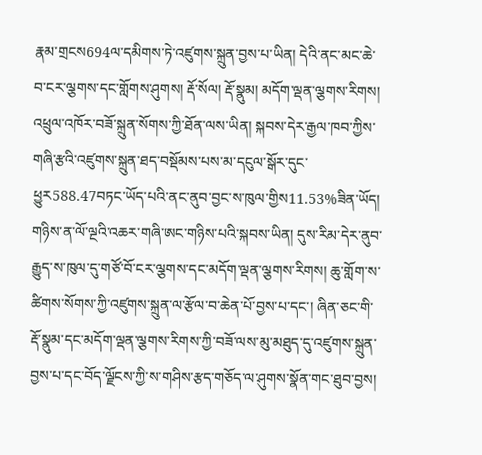རྣམ་གྲངས694ལ་དམིགས་ཏེ་འཛུགས་སྐྲུན་བྱས་པ་ཡིན། དེའི་ནང་མང་ཆེ་བ་ངར་ལྕགས་དང་གློགས་ཤུགས། རྡོ་སོལ། རྡོ་སྣུམ། མདོག་ལྡན་ལྕགས་རིགས། འཕྲུལ་འཁོར་བཟོ་སྐྲུན་སོགས་ཀྱི་ཐོན་ལས་ཡིན། སྐབས་དེར་རྒྱལ་ཁབ་ཀྱིས་གཞི་རྩའི་འཛུགས་སྐྲུན་ཐད་བསྡོམས་པས་མ་དངུལ་སྒོར་དུང་ཕྱུར588.47བཏང་ཡོད་པའི་ནང་ནུབ་བྱང་ས་ཁུལ་གྱིས11.53%ཟིན་ཡོད། གཉིས་ན་ལོ་ལྔའི་འཆར་གཞི་ཨང་གཉིས་པའི་སྐབས་ཡིན། དུས་རིམ་དེར་ནུབ་རྒྱུད་ས་ཁུལ་དུ་གཙོ་བོ་ངར་ལྕགས་དང་མདོག་ལྡན་ལྕགས་རིགས། ཆུ་གློག་ས་ཚིགས་སོགས་ཀྱི་འཛུགས་སྐྲུན་ལ་རྩོལ་བ་ཆེན་པོ་བྱས་པ་དང་། ཞིན་ཅང་གི་རྡོ་སྣུམ་དང་མདོག་ལྡན་ལྕགས་རིགས་ཀྱི་བཟོ་ལས་མུ་མཐུད་དུ་འཛུགས་སྐྲུན་བྱས་པ་དང་བོད་ལྗོངས་ཀྱི་ས་གཤིས་རྩད་གཅོད་ལ་ཤུགས་སྣོན་གང་ཐུབ་བྱས།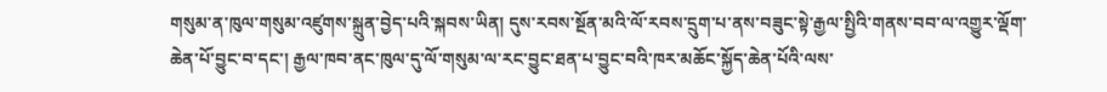གསུམ་ན་ཁུལ་གསུམ་འཛུགས་སྐྲུན་བྱེད་པའི་སྐབས་ཡིན། དུས་རབས་སྔོན་མའི་ལོ་རབས་དྲུག་པ་ནས་བཟུང་སྟེ་རྒྱལ་སྤྱིའི་གནས་བབ་ལ་འགྱུར་ལྡོག་ཆེན་པོ་བྱུང་བ་དང་། རྒྱལ་ཁབ་ནང་ཁུལ་དུ་ལོ་གསུམ་ལ་རང་བྱུང་ཐན་པ་བྱུང་བའི་ཁར་མཆོང་སྐྱོད་ཆེན་པོའི་ལས་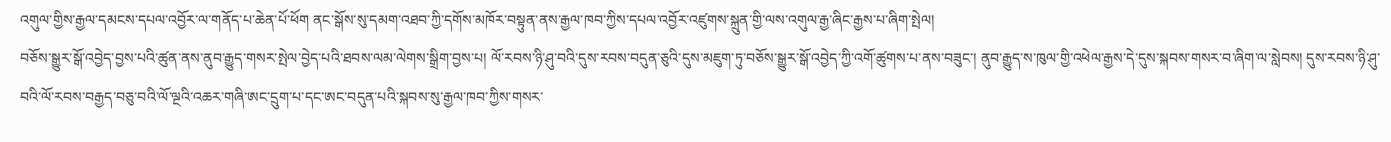འགུལ་གྱིས་རྒྱལ་དམངས་དཔལ་འབྱོར་ལ་གནོད་པ་ཆེན་པོ་ཕོག ནང་སྒོས་སུ་དམག་འཐབ་ཀྱི་དགོས་མཁོར་བསྟུན་ནས་རྒྱལ་ཁབ་ཀྱིས་དཔལ་འབྱོར་འཛུགས་སྐྲུན་གྱི་ལས་འགུལ་རྒྱ་ཞིང་རྒྱས་པ་ཞིག་སྤེལ།
བཅོས་སྒྱུར་སྒོ་འབྱེད་བྱས་པའི་ཚུན་ནས་ནུབ་རྒྱུད་གསར་སྤེལ་བྱེད་པའི་ཐབས་ལམ་ལེགས་སྒྲིག་བྱས་པ། ལོ་རབས་ཉི་ཤུ་བའི་དུས་རབས་བདུན་ཅུའི་དུས་མཇུག་ཏུ་བཅོས་སྒྱུར་སྒོ་འབྱེད་ཀྱི་འགོ་ཚུགས་པ་ནས་བཟུང་། ནུབ་རྒྱུད་ས་ཁུལ་གྱི་འཕེལ་རྒྱས་དེ་དུས་སྐབས་གསར་བ་ཞིག་ལ་སླེབས། དུས་རབས་ཉི་ཤུ་བའི་ལོ་རབས་བརྒྱད་བཅུ་བའི་ལོ་ལྔའི་འཆར་གཞི་ཨང་དྲུག་པ་དང་ཨང་བདུན་པའི་སྐབས་སུ་རྒྱལ་ཁབ་ཀྱིས་གསར་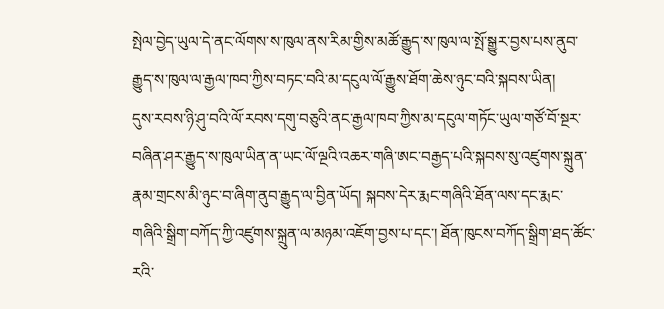སྤེལ་བྱེད་ཡུལ་དེ་ནང་ལོགས་ས་ཁུལ་ནས་རིམ་གྱིས་མཚོ་རྒྱུད་ས་ཁུལ་ལ་སྤོ་སྒྱུར་བྱས་པས་ནུབ་རྒྱུད་ས་ཁུལ་ལ་རྒྱལ་ཁབ་ཀྱིས་བཏང་བའི་མ་དངུལ་ལོ་རྒྱུས་ཐོག་ཆེས་ཉུང་བའི་སྐབས་ཡིན།
དུས་རབས་ཉི་ཤུ་བའི་ལོ་རབས་དགུ་བཅུའི་ནང་རྒྱལ་ཁབ་ཀྱིས་མ་དངུལ་གཏོང་ཡུལ་གཙོ་བོ་སྔར་བཞིན་ཤར་རྒྱུད་ས་ཁུལ་ཡིན་ན་ཡང་ལོ་ལྔའི་འཆར་གཞི་ཨང་བརྒྱད་པའི་སྐབས་སུ་འཛུགས་སྐྲུན་རྣམ་གྲངས་མི་ཉུང་བ་ཞིག་ནུབ་རྒྱུད་ལ་བྱིན་ཡོད། སྐབས་དེར་རྨང་གཞིའི་ཐོན་ལས་དང་རྨང་གཞིའི་སྒྲིག་བཀོད་ཀྱི་འཛུགས་སྐྲུན་ལ་མཉམ་འཇོག་བྱས་པ་དང་། ཐོན་ཁུངས་བཀོད་སྒྲིག་ཐད་ཚོང་རའི་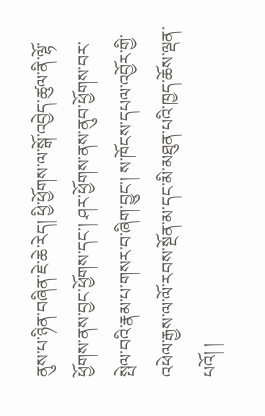ནུས་པ་ཉིན་བཞིན་ཇེ་ཆེ་རེད། ཕྱི་ཕྱོགས་ལ་སྒོ་འབྱེད་ཚུལ་ནི་ལྷོ་ཕྱོགས་ནས་བྱང་ཕྱོགས་དང་། ཤར་ཕྱོགས་ནས་ནུབ་ཕྱོགས་བར་སྤེལ་བའི་རྣམ་པ་གསར་བ་ཞིག་བྱུང་། ས་ཁོངས་དཔལ་འབྱོར་གྱི་འཕེལ་རྒྱས་ལ་ལོ་རབས་སྔོན་མ་དང་མི་མཐུན་པའི་ཁྱད་ཆོས་ལྡན་པའོ། །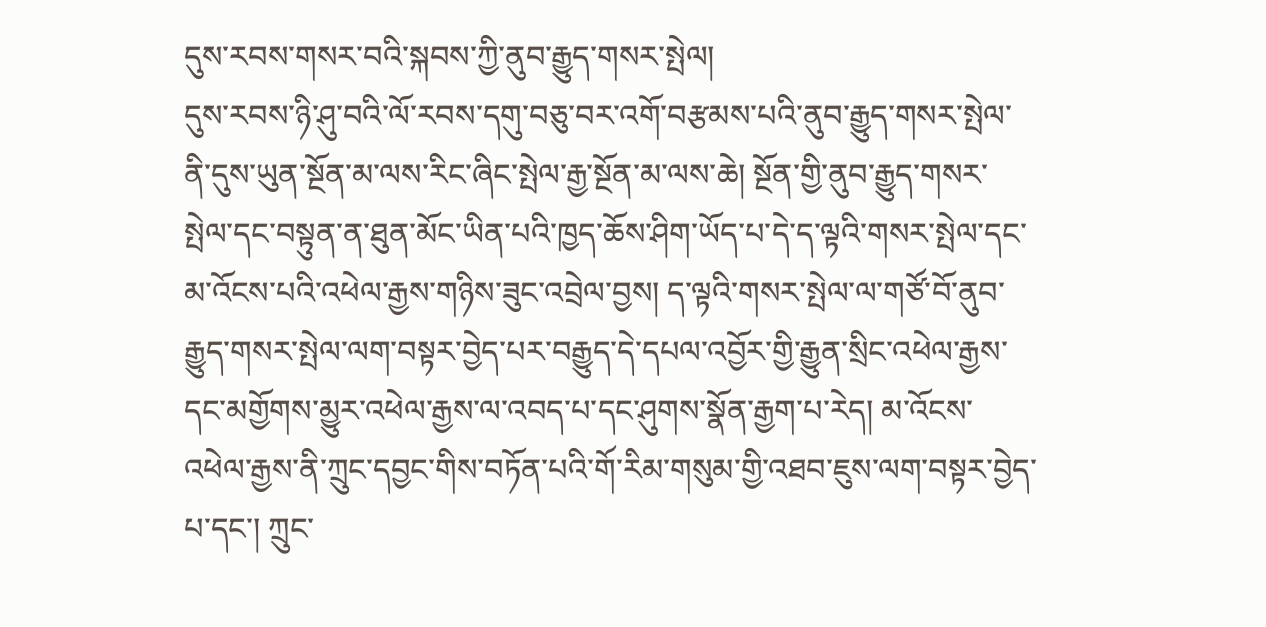དུས་རབས་གསར་བའི་སྐབས་ཀྱི་ནུབ་རྒྱུད་གསར་སྤེལ།
དུས་རབས་ཉི་ཤུ་བའི་ལོ་རབས་དགུ་བཅུ་བར་འགོ་བརྩམས་པའི་ནུབ་རྒྱུད་གསར་སྤེལ་ནི་དུས་ཡུན་སྔོན་མ་ལས་རིང་ཞིང་སྤེལ་རྒྱ་སྔོན་མ་ལས་ཆེ། སྔོན་གྱི་ནུབ་རྒྱུད་གསར་སྤེལ་དང་བསྟུན་ན་ཐུན་མོང་ཡིན་པའི་ཁྱད་ཆོས་ཤིག་ཡོད་པ་དེ་ད་ལྟའི་གསར་སྤེལ་དང་མ་འོངས་པའི་འཕེལ་རྒྱས་གཉིས་ཟུང་འབྲེལ་བྱས། ད་ལྟའི་གསར་སྤེལ་ལ་གཙོ་བོ་ནུབ་རྒྱུད་གསར་སྤེལ་ལག་བསྟར་བྱེད་པར་བརྒྱུད་དེ་དཔལ་འབྱོར་གྱི་རྒྱུན་སྲིང་འཕེལ་རྒྱས་དང་མགྱོགས་མྱུར་འཕེལ་རྒྱས་ལ་འབད་པ་དང་ཤུགས་སྣོན་རྒྱག་པ་རེད། མ་འོངས་འཕེལ་རྒྱས་ནི་ཀྲུང་དབྱང་གིས་བཏོན་པའི་གོ་རིམ་གསུམ་གྱི་འཐབ་ཇུས་ལག་བསྟར་བྱེད་པ་དང་། ཀྲུང་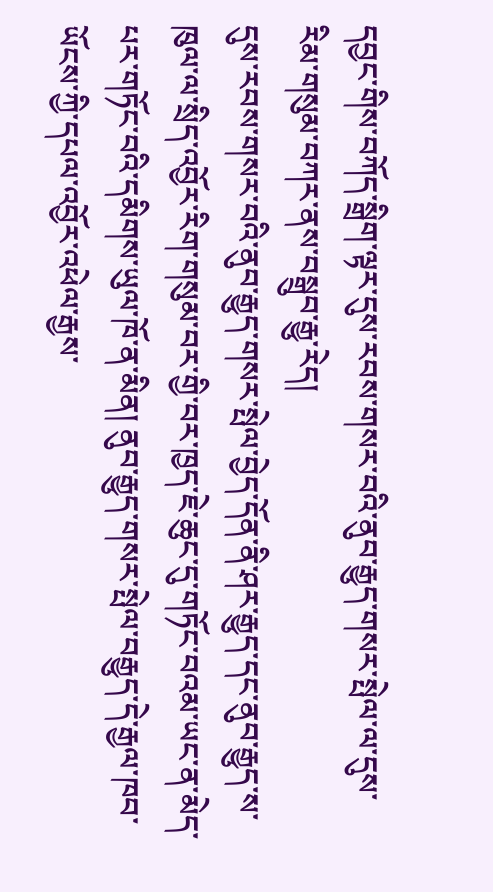དབྱང་གིས་བཀོད་སྒྲིག་ལྟར་དུས་རབས་གསར་བའི་ནུབ་རྒྱུད་གསར་སྤེལ་ལ་དུས་རིམ་གསུམ་བཀར་ནས་བསྒྲུབ་རྒྱུ་རེད།
དུས་རབས་གསར་བའི་ནུབ་རྒྱུད་གསར་སྤེལ་བྱེད་དོན་ནི་ཤར་རྒྱུད་དང་ནུབ་རྒྱུད་ས་ཁུལ་ལ་སྲིད་འབྱོར་རིག་གསུམ་བར་གྱི་བར་ཁྱད་ཇེ་ཆུང་དུ་གཏོང་བའམ་ཡང་ན་མེད་པར་གཏོང་བའི་དམིགས་ཡུལ་ཁོ་ན་མིན། ནུབ་རྒྱུད་གསར་སྤེལ་བརྒྱུད་དེ་རྒྱལ་ཁབ་ཡོངས་ཀྱི་དཔལ་འབྱོར་འཕེལ་རྒྱས་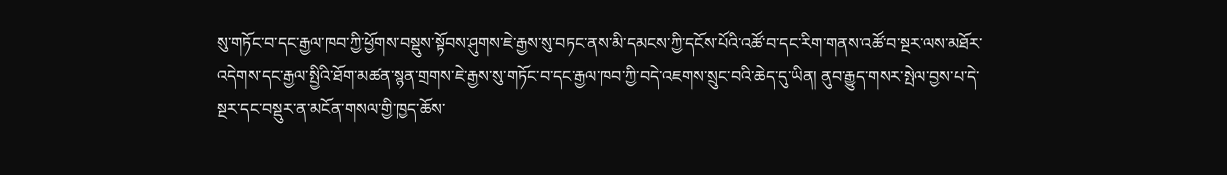སུ་གཏོང་བ་དང་རྒྱལ་ཁབ་ཀྱི་ཕྱོགས་བསྡུས་སྟོབས་ཤུགས་ཇེ་རྒྱས་སུ་བཏང་ནས་མི་དམངས་ཀྱི་དངོས་པོའི་འཚོ་བ་དང་རིག་གནས་འཚོ་བ་སྔར་ལས་མཐོར་འདེགས་དང་རྒྱལ་སྤྱིའི་ཐོག་མཚན་སྙན་གྲགས་ཇེ་རྒྱས་སུ་གཏོང་བ་དང་རྒྱལ་ཁབ་ཀྱི་བདེ་འཇགས་སྲུང་བའི་ཆེད་དུ་ཡིན། ནུབ་རྒྱུད་གསར་སྤེལ་བྱས་པ་དེ་སྔར་དང་བསྡུར་ན་མངོན་གསལ་གྱི་ཁྱད་ཆོས་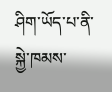ཤིག་ཡོད་པ་ནི་སྐྱེ་ཁམས་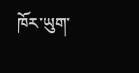ཁོར་ཡུག་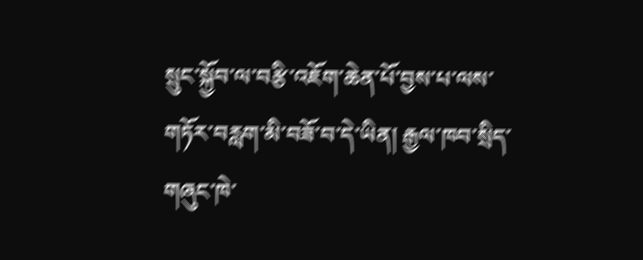སྲུང་སྐྱོབ་ལ་བརྩི་འཇོག་ཆེན་པོ་བྱས་པ་ལས་གཏོར་བརླག་མི་བཟོ་བ་དེ་ཡིན། རྒྱལ་ཁབ་སྲིད་གཞུང་ཁེ་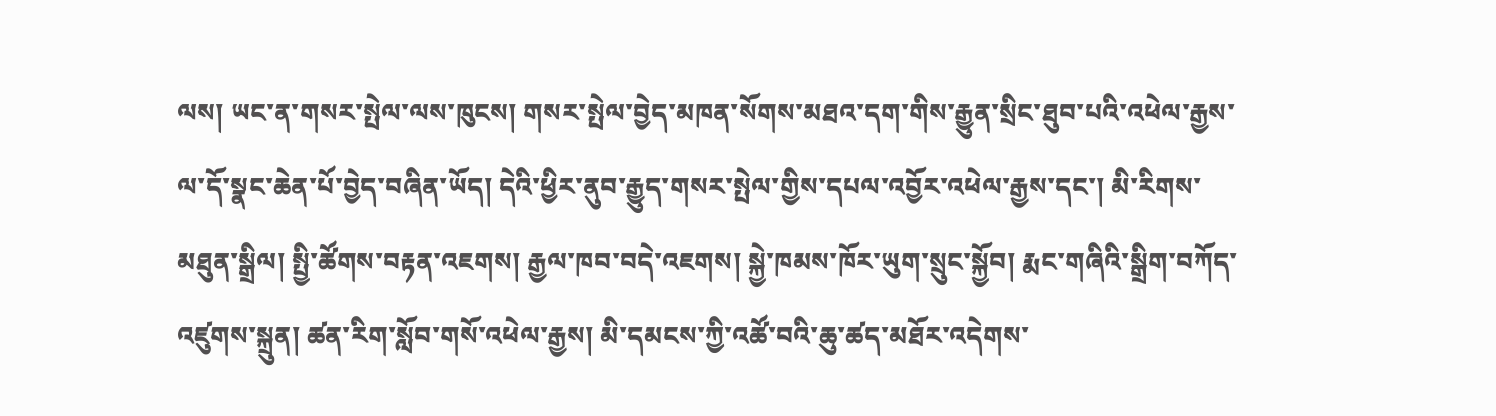ལས། ཡང་ན་གསར་སྤེལ་ལས་ཁུངས། གསར་སྤེལ་བྱེད་མཁན་སོགས་མཐའ་དག་གིས་རྒྱུན་སྲིང་ཐུབ་པའི་འཕེལ་རྒྱས་ལ་དོ་སྣང་ཆེན་པོ་བྱེད་བཞིན་ཡོད། དེའི་ཕྱིར་ནུབ་རྒྱུད་གསར་སྤེལ་གྱིས་དཔལ་འབྱོར་འཕེལ་རྒྱས་དང་། མི་རིགས་མཐུན་སྒྲིལ། སྤྱི་ཚོགས་བརྟན་འཇགས། རྒྱལ་ཁབ་བདེ་འཇགས། སྐྱེ་ཁམས་ཁོར་ཡུག་སྲུང་སྐྱོབ། རྨང་གཞིའི་སྒྲིག་བཀོད་འཛུགས་སྐྲུན། ཚན་རིག་སློབ་གསོ་འཕེལ་རྒྱས། མི་དམངས་ཀྱི་འཚོ་བའི་ཆུ་ཚད་མཐོར་འདེགས་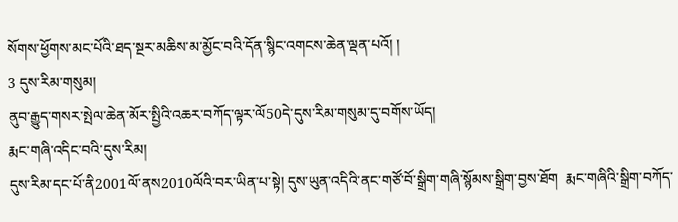སོགས་ཕྱོགས་མང་པོའི་ཐད་སྔར་མཆིས་མ་མྱོང་བའི་དོན་སྙིང་འགངས་ཆེན་ལྡན་པའོ། །
3 དུས་རིམ་གསུམ།
ནུབ་རྒྱུད་གསར་སྤེལ་ཆེན་མོར་སྤྱིའི་འཆར་བཀོད་ལྟར་ལོ50དེ་དུས་རིམ་གསུམ་དུ་བགོས་ཡོད།
རྨང་གཞི་འདིང་བའི་དུས་རིམ།
དུས་རིམ་དང་པོ་ནི2001ལོ་ནས2010ལོའི་བར་ཡིན་པ་སྟེ། དུས་ཡུན་འདིའི་ནང་གཙོ་བོ་སྒྲིག་གཞི་སྙོམས་སྒྲིག་བྱས་ཐོག  རྨང་གཞིའི་སྒྲིག་བཀོད་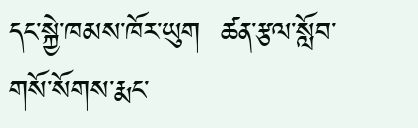དང་སྐྱེ་ཁམས་ཁོར་ཡུག  ཚན་རྩལ་སློབ་གསོ་སོགས་རྨང་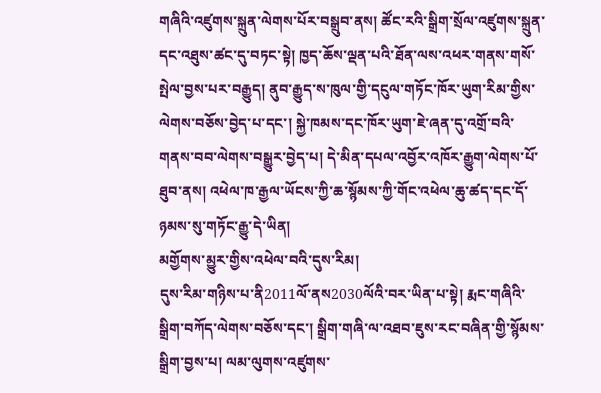གཞིའི་འཛུགས་སྐྲུན་ལེགས་པོར་བསྒྲུབ་ནས། ཚོང་རའི་སྒྲིག་སྲོལ་འཛུགས་སྐྲུན་དང་འཐུས་ཚང་དུ་བཏང་སྟེ། ཁྱད་ཆོས་ལྡན་པའི་ཐོན་ལས་འཕར་གནས་གསོ་སྤེལ་བྱས་པར་བརྒྱུད། ནུབ་རྒྱུད་ས་ཁུལ་གྱི་དངུལ་གཏོང་ཁོར་ཡུག་རིམ་གྱིས་ལེགས་བཅོས་བྱེད་པ་དང་། སྐྱེ་ཁམས་དང་ཁོར་ཡུག་ཇེ་ཞན་དུ་འགྲོ་བའི་གནས་བབ་ལེགས་བསྒྱུར་བྱེད་པ། དེ་མིན་དཔལ་འབྱོར་འཁོར་རྒྱུག་ལེགས་པོ་ཐུབ་ནས། འཕེལ་ཁ་རྒྱལ་ཡོངས་ཀྱི་ཆ་སྙོམས་ཀྱི་གོང་འཕེལ་ཆུ་ཚད་དང་དོ་ཉམས་སུ་གཏོང་རྒྱུ་དེ་ཡིན།
མགྱོགས་མྱུར་གྱིས་འཕེལ་བའི་དུས་རིམ།
དུས་རིམ་གཉིས་པ་ནི2011ལོ་ནས2030ལོའི་བར་ཡིན་པ་སྟེ། རྨང་གཞིའི་སྒྲིག་བཀོད་ལེགས་བཅོས་དང་། སྒྲིག་གཞི་ལ་འཐབ་ཇུས་རང་བཞིན་གྱི་སྙོམས་སྒྲིག་བྱས་པ། ལམ་ལུགས་འཛུགས་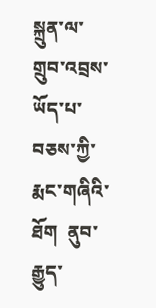སྐྲུན་ལ་གྲུབ་འབྲས་ཡོད་པ་བཅས་ཀྱི་རྨང་གཞིའི་ཐོག  ནུབ་རྒྱུད་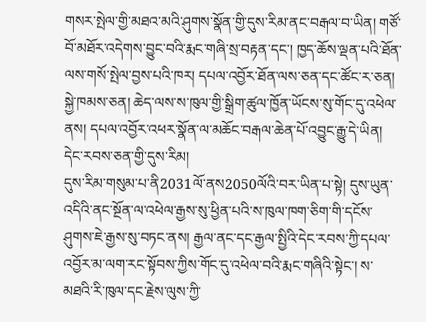གསར་སྤེལ་གྱི་མཐའ་མའི་ཤུགས་སྣོན་གྱི་དུས་རིམ་ནང་བརྒལ་བ་ཡིན། གཙོ་བོ་མཐོར་འདེགས་བྱུང་བའི་རྨང་གཞི་སྲ་བརྟན་དང་། ཁྱད་ཆོས་ལྡན་པའི་ཐོན་ལས་གསོ་སྤེལ་བྱས་པའི་ཁར། དཔལ་འབྱོར་ཐོན་ལས་ཅན་དང་ཚོང་ར་ཅན། སྐྱེ་ཁམས་ཅན། ཆེད་ལས་ས་ཁུལ་གྱི་སྒྲིག་ཚུལ་ཁྱོན་ཡོངས་སུ་གོང་དུ་འཕེལ་ནས། དཔལ་འབྱོར་འཕར་སྣོན་ལ་མཆོང་བརྒལ་ཆེན་པོ་འབྱུང་རྒྱུ་དེ་ཡིན།
དེང་རབས་ཅན་གྱི་དུས་རིམ།
དུས་རིམ་གསུམ་པ་ནི2031ལོ་ནས2050ལོའི་བར་ཡིན་པ་སྟེ། དུས་ཡུན་འདིའི་ནང་སྔོན་ལ་འཕེལ་རྒྱས་སུ་ཕྱིན་པའི་ས་ཁུལ་ཁག་ཅིག་གི་དངོས་ཤུགས་ཇེ་རྒྱས་སུ་བཏང་ནས། རྒྱལ་ནང་དང་རྒྱལ་སྤྱིའི་དེང་རབས་ཀྱི་དཔལ་འབྱོར་མ་ལག་རང་སྟོབས་ཀྱིས་གོང་དུ་འཕེལ་བའི་རྨང་གཞིའི་སྟེང་། ས་མཐའི་རི་ཁུལ་དང་རྗེས་ལུས་ཀྱི་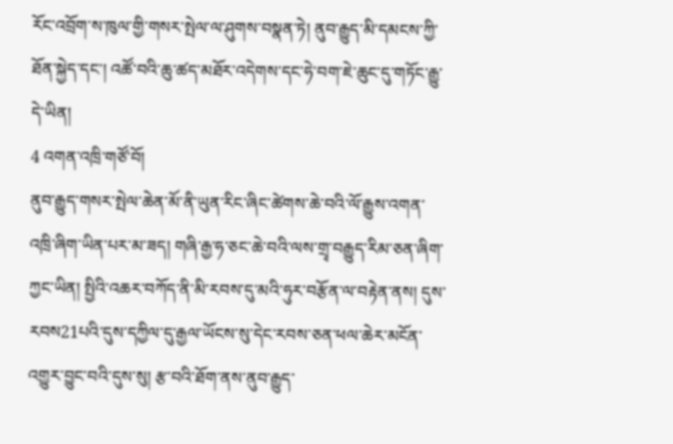རོང་འབྲོག་ས་ཁུལ་གྱི་གསར་སྤེལ་ལ་ཤུགས་བསྣན་ཏེ། ནུབ་རྒྱུད་མི་དམངས་ཀྱི་ཐོན་སྐྱེད་དང་། འཚོ་བའི་ཆུ་ཚད་མཐོར་འདེགས་དང་ཧེ་བག་ཇེ་ཆུང་དུ་གཏོང་རྒྱུ་དེ་ཡིན།
4 འགན་འཁྲི་གཙོ་བོ།
ནུབ་རྒྱུད་གསར་སྤེལ་ཆེན་མོ་ནི་ཡུན་རིང་ཞིང་ཚེགས་ཆེ་བའི་ལོ་རྒྱུས་འགན་འཁྲི་ཞིག་ཡིན་པར་མ་ཟད། གཞི་རྒྱ་ཧ་ཅང་ཆེ་བའི་ལས་གྲྭ་བརྒྱུད་རིམ་ཅན་ཞིག་ཀྱང་ཡིན། སྤྱིའི་འཆར་བཀོད་ནི་མི་རབས་དུ་མའི་ཧུར་བརྩོན་ལ་བརྟེན་ནས། དུས་རབས21པའི་དུས་དཀྱིལ་དུ་རྒྱལ་ཡོངས་སུ་དེང་རབས་ཅན་ཕལ་ཆེར་མངོན་འགྱུར་བྱུང་བའི་དུས་སུ། རྩ་བའི་ཐོག་ནས་ནུབ་རྒྱུད་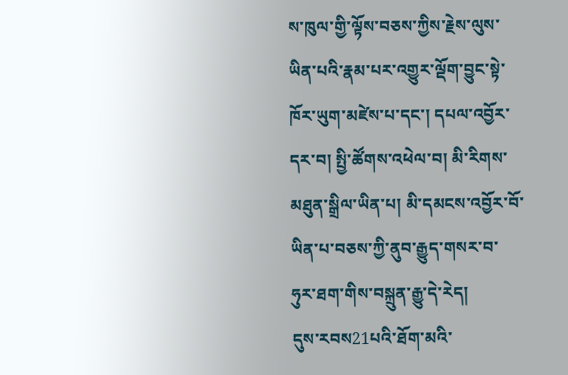ས་ཁུལ་གྱི་ལྟོས་བཅས་ཀྱིས་རྗེས་ལུས་ཡིན་པའི་རྣམ་པར་འགྱུར་ལྡོག་བྱུང་སྟེ་ཁོར་ཡུག་མཛེས་པ་དང་། དཔལ་འབྱོར་དར་བ། སྤྱི་ཚོགས་འཕེལ་བ། མི་རིགས་མཐུན་སྒྲིལ་ཡིན་པ། མི་དམངས་འབྱོར་བོ་ཡིན་པ་བཅས་ཀྱི་ནུབ་རྒྱུད་གསར་བ་ཧུར་ཐག་གིས་བསྐྲུན་རྒྱུ་དེ་རེད།
དུས་རབས21པའི་ཐོག་མའི་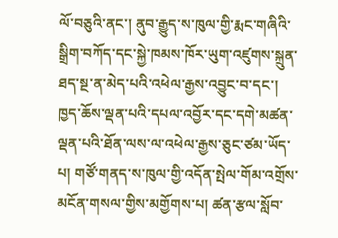ལོ་བཅུའི་ནང་། ནུབ་རྒྱུད་ས་ཁུལ་གྱི་རྨང་གཞིའི་སྒྲིག་བཀོད་དང་སྐྱེ་ཁམས་ཁོར་ཡུག་འཛུགས་སྐྲུན་ཐད་སྔ་ན་མེད་པའི་འཕེལ་རྒྱས་འབྱུང་བ་དང་། ཁྱད་ཆོས་ལྡན་པའི་དཔལ་འབྱོར་དང་དགེ་མཚན་ལྡན་པའི་ཐོན་ལས་ལ་འཕེལ་རྒྱས་ཅུང་ཙམ་ཡོད་པ། གཙོ་གནད་ས་ཁུལ་གྱི་འདོན་སྤེལ་གོམ་འགྲོས་མངོན་གསལ་གྱིས་མགྱོགས་པ། ཚན་རྩལ་སློབ་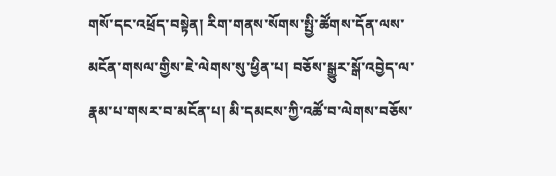གསོ་དང་འཕྲོད་བསྟེན། རིག་གནས་སོགས་སྤྱི་ཚོགས་དོན་ལས་མངོན་གསལ་གྱིས་ཇེ་ལེགས་སུ་ཕྱིན་པ། བཅོས་སྒྱུར་སྒོ་འབྱེད་ལ་རྣམ་པ་གསར་བ་མངོན་པ། མི་དམངས་ཀྱི་འཚོ་བ་ལེགས་བཅོས་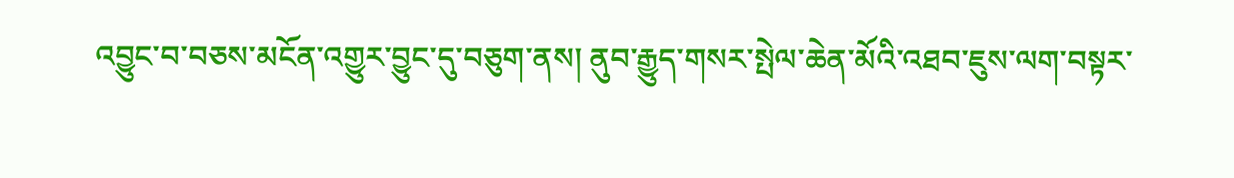འབྱུང་བ་བཅས་མངོན་འགྱུར་བྱུང་དུ་བཅུག་ནས། ནུབ་རྒྱུད་གསར་སྤེལ་ཆེན་མོའི་འཐབ་ཇུས་ལག་བསྟར་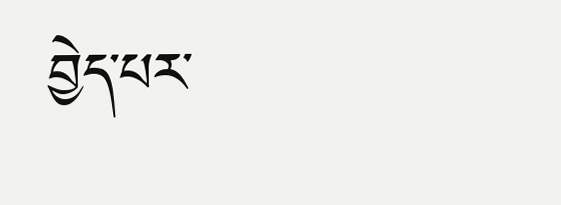བྱེད་པར་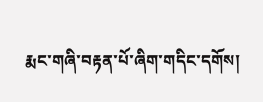རྨང་གཞི་བརྟན་པོ་ཞིག་གདིང་དགོས།